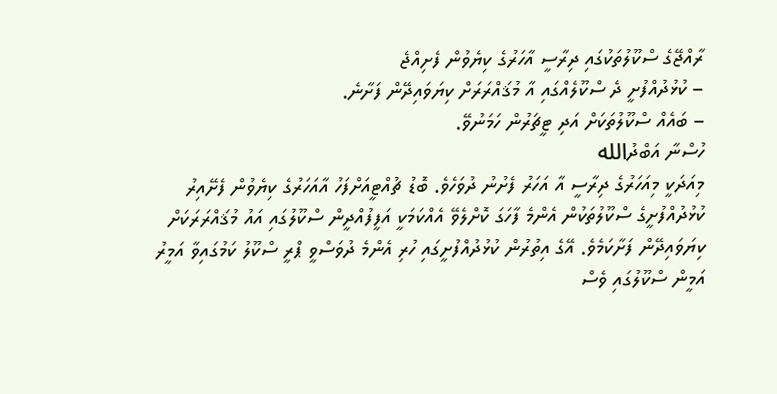ރާއްޖޭގެ ސްކޫލުތަކުގައި ދިރާސީ އާހަރުގެ ކިޔެވުން ފެށިއްޖެ
– ކުޅުދުއްފުށީ ދެ ސްކޫލެއްގައި އާ މުޤައްރަރަށް ކިޔަވައިދޭން ފަށާނެ.
– ބައެއް ސްކޫލުތަކަށް އަދި ޓީޗަރުން ހަމަނުވޭ.
ހުސްނާ އަބްދުالله
މިއަދަކީ މިއަހަރުގެ ދިރާސީ އާ އަހަރު ފެށުނު ދުވަހެވެ. ބޮޑު ޗުއްޓީއަށްފަހު އާއަހަރުގެ ކިޔެވުން ފެށޭއިރު ކުޅުދުއްފުށީގެ ސްކޫލުތަކުން އެންމެ ފާހަގަ ކޮށްލެވޭ އެއްކަމަކީ އަފީފުއްދީން ސްކޫލުގައި އައު މުޤައްރަރަކަށް ކިޔަވައިދޭން ފަށާކަމެވެ. އޭގެ އިތުރުން ކުޅުދުއްފުށީގައި ހުރި އެންމެ ދުވަސްވީ ޕްރީ ސްކޫލު ކަމުގައިވާ އަމީރު އަމީން ސްކޫލުގައި ވެސް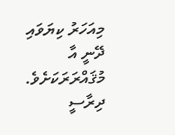މިއަހަރު ކިޔަވައި ދޭނީ އާ މުޤައްރަރަކަށެވެ.
ދިރާސީ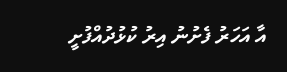އާ އަހަރު ފެށުނު އިރު ކުޅުދުއްފުށީ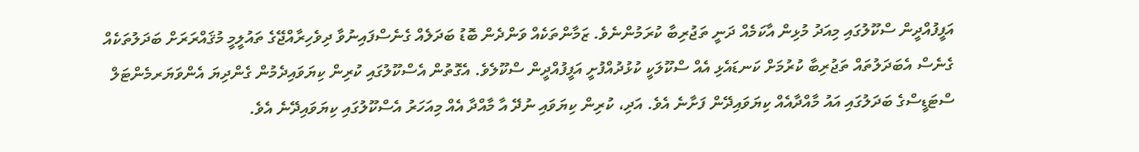އަފީފުއްދީން ސްކޫލުގައި މިއަދު މުޅިން އާކަމެއް ދަނީ ތަޖުރިބާ ކުރަމުންނެވެ. ޒަމާންތަކެއް ވަންދެން ބޮޑު ބަދަލެއް ގެނެސްފައިނުވާ ދިވެހިރާއްޖޭގެ ތައުލީމީ މުޤައްރަރަށް ބަދަލުތަކެއް ގެނެސް އެބަދަލުތައް ތަޖުރިބާ ކުރުމަށް ކަނޑައެޅި އެއް ސްކޫލަކީ ކުޅުދުއްފުށީ އަފީފުއްދީން ސްކޫލެވެ. އެގޮތުން އެސްކޫލުގައި ކުރިން ކިޔަވައިދެމުން ގެންދިޔަ އެންވަޔަރމެންޓަލް ސްޓަޑީސްގެ ބަދަލުގައި އައު މާއްދާއެއް ކިޔަވައިދޭން ފަށާނެ އެވެ. އަދި، ކުރިން ކިޔަވައި ނުދޭ އާ މާއްދާ އެއް މިއަހަރު އެސްކޫލުގައި ކިޔަވައިދޭނެ އެވެ.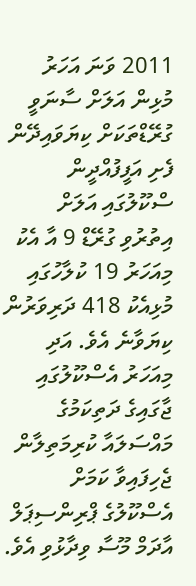2011 ވަނަ އަހަރު މުޅިން އަލަށް ސާނަވީ ގުރޭޑްތަކަށް ކިޔަވައިދޭން ފެށި އަފީފުއްދީން ސްކޫލުގައި އަލަށް އިތުރުވި ގުރޭޑް 9 އާ އެކު މިއަހަރު 19 ކުލާހުގައި މުޅިއެކު 418 ދަރިވަރުން ކިޔަވާނެ އެވެ. އަދި މިއަހަރު އެސްކޫލުގައި ޖާގައިގެ ދަތިކަމުގެ މައްސަލައާ ކުރިމަތިލާން ޖެހިފައިވާ ކަމަށް އެސްކޫލުގެ ޕްރިންސިޕަލް އާދަމް މޫސާ ވިދާޅުވި އެވެ.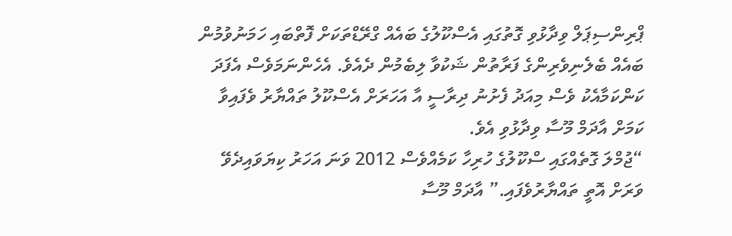ޕްރިންސިޕަލް ވިދާޅުވި ގޮތުގައި އެސްކޫލުގެ ބައެއް ގްރޭޑްތަކަށް ފޮތްބައި ހަމަނުވުމުން ބައެއް ބެލެނިވެރިންގެ ފަރާތުން ޝަކުވާ ލިބެމުން ދެއެވެ. އެހެންނަމަވެސް އެފަދަ ކަންކަމާއެކު ވެސް މިއަދު ފެށުނު ދިރާސީ އާ އަހަރަށް އެސްކޫލު ތައްޔާރު ވެފައިވާ ކަމަށް އާދަމް މޫސާ ވިދާޅުވި އެވެ.
“ޖުމްލަ ގޮތެއްގައި ސްކޫލުގެ ހުރިހާ ކަމެއްވެސް 2012 ވަނަ އަހަރު ކިޔަވައިދެވޭ ވަރަށް އޮތީ ތައްޔާރުވެފައި.” އާދަމް މޫސާ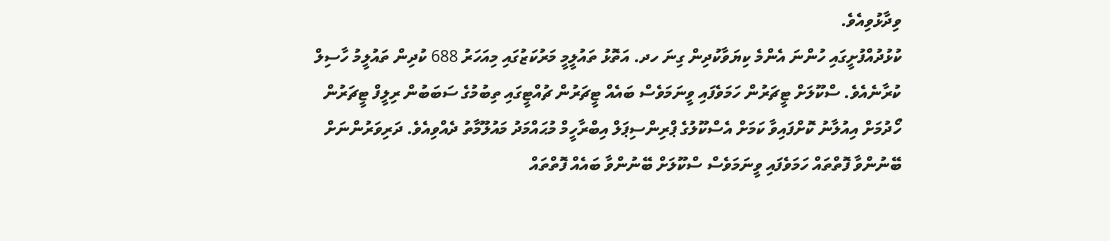ވިދާޅުވިއެވެ.
ކުޅުދުއްފުށީގައި ހުންނަ އެންމެ ކިޔަވާކުދިން ގިނަ ހދ. އަތޮޅު ތައުލީމީ މަރުކަޒުގައި މިއަހަރު 688 ކުދިން ތައުލީމު ހާސިލް ކުރާނެއެވެ. ސްކޫލަށް ޓީޗަރުން ހަމަވެފައި ވީނަމަވެސް ބައެއް ޓީޗަރުން ޗުއްޓީގައި ތިބުމުގެ ސަބަބުން ރިލީފް ޓީޗަރުން ހޯދުމަށް އިއުލާނު ކޮށްފައިވާ ކަމަށް އެސްކޫލުގެ ޕްރިންސިޕަލް އިބްރާހީމް މުޙައްމަދު މައުލޫމާތު ދެއްވިއެވެ. ދަރިވަރުންނަށް ބޭނުންވާ ފޮތްތައް ހަމަވެފައި ވީނަމަވެސް ސްކޫލަށް ބޭނުންވާ ބައެއް ފޮތްތައް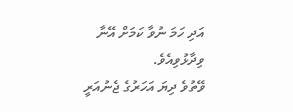އަދި ހަމަ ނުވާ ކަމަށް އޭނާ ވިދާޅުވިއެވެ.
ވޭތުވެ ދިޔަ އަހަރުގެ ޖެނުއަރީ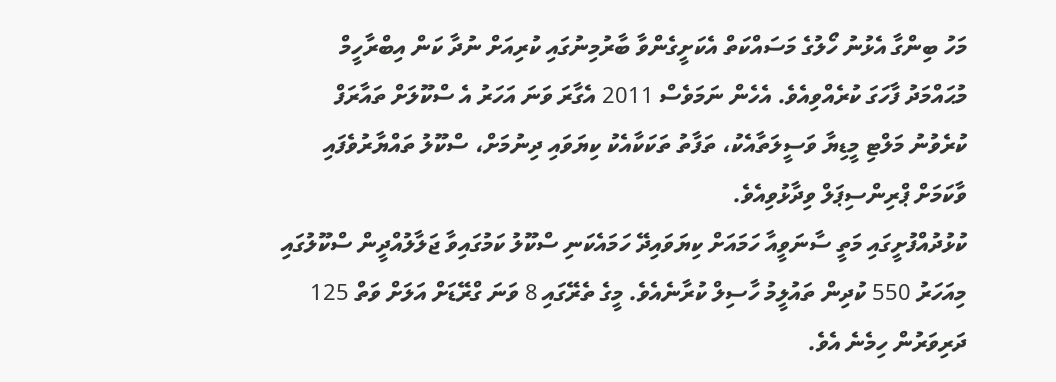މަހު ބިންގާ އެޅުނު ހޯލުގެ މަސައްކަތް އެކަށީގެންވާ ބާރުމިނުގައި ކުރިއަށް ނުދާ ކަން އިބްރާހީމް މުޙައްމަދު ފާހަގަ ކުރެއްވިއެވެ. އެހެން ނަމަވެސް 2011 އެގާރަ ވަނަ އަހަރު އެ ސްކޫލަށް ތައާރަފް ކުރެވުނު މަލްޓި މީޑިޔާ ވަސީލަތާއެކު، ތަފާތު ތަކަކާއެކު ކިޔަވައި ދިނުމަށް، ސްކޫލު ތައްޔާރުވެފައި ވާކަމަށް ޕްރިންސިޕަލް ވިދާޅުވިއެވެ.
ކުޅުދުއްފުށީގައި މަތީ ސާނަވީއާ ހަމައަށް ކިޔަވައިދޭ ހަމައެކަނި ސްކޫލު ކަމުގައިވާ ޖަލާލުއްދީން ސްކޫލުގައި މިއަހަރު 550 ކުދިން ތައުލީމު ހާސިލް ކުރާނެއެވެ. މީގެ ތެރޭގައި 8 ވަނަ ގްރޭޑަށް އަލަށް ވަތް 125 ދަރިވަރުން ހިމެނެ އެވެ.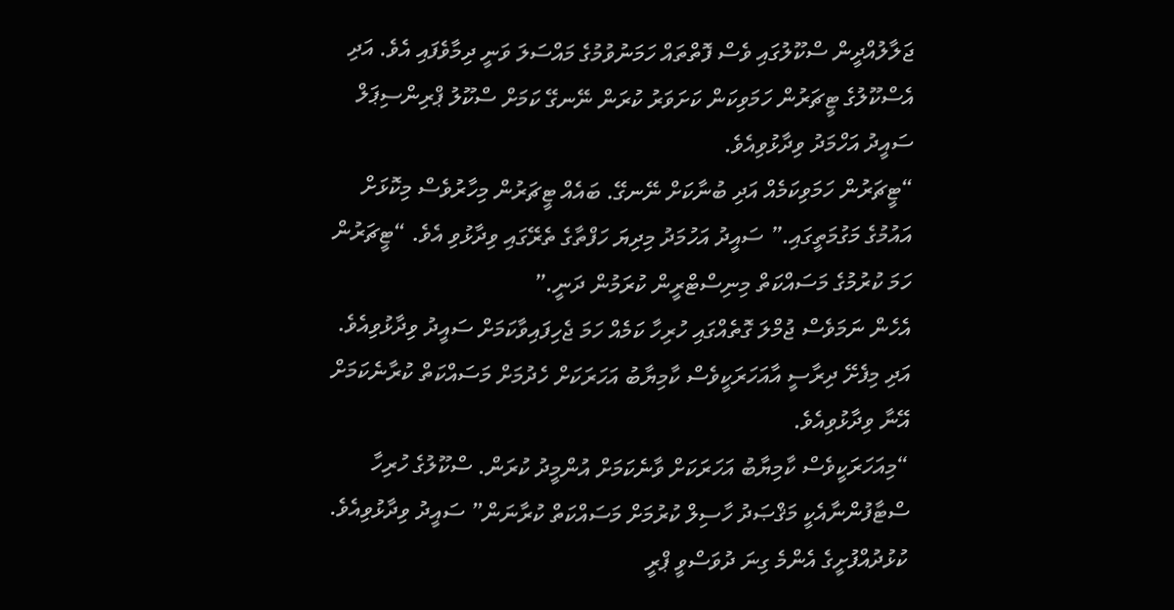ޖަލާލުއްދީން ސްކޫލުގައި ވެސް ފޮތްތައް ހަމަނުވުމުގެ މައްސަލަ ވަނީ ދިމާވެފައި އެވެ. އަދި އެސްކޫލުގެ ޓީޗަރުން ހަމަވިކަން ކަށަވަރު ކުރަން ނޭނގޭ ކަމަށް ސްކޫލު ޕްރިންސިޕަލް ސައީދު އަހްމަދު ވިދާޅުވިއެވެ.
“ޓީޗަރުން ހަމަވިކަމެއް އަދި ބުނާކަށް ނޭނގޭ. ބައެއް ޓީޗަރުން މިހާރުވެސް މިކޮޅަށް އައުމުގެ މަގުމަތީގައި.” ސައީދު އަހުމަދު މިދިޔަ ހަފްތާގެ ތެރޭގައި ވިދާޅުވި އެވެ. “ޓީޗަރުން ހަމަ ކުރުމުގެ މަސައްކަތް މިނިސްޓްރީން ކުރަމުން ދަނީ.”
އެހެން ނަމަވެސް ޖުމްލަ ގޮތެއްގައި ހުރިހާ ކަމެއް ހަމަ ޖެހިފައިވާކަމަށް ސައީދު ވިދާޅުވިއެވެ. އަދި މިފެށޭ ދިރާސީ އާއަހަރަކީވެސް ކާމިޔާބު އަހަރަކަށް ހެދުމަށް މަސައްކަތް ކުރާނެކަމަށް އޭނާ ވިދާޅުވިއެވެ.
“މިއަހަރަކީވެސް ކާމިޔާބު އަހަރަކަށް ވާނެކަމަށް އުންމީދު ކުރަން. ސްކޫލުގެ ހުރިހާ ސްޓާފުންނާއެކީ މަޤްޞަދު ހާސިލް ކުރުމަށް މަސައްކަތް ކުރާނަން” ސައީދު ވިދާޅުވިއެވެ.
ކުޅުދުއްފުށީގެ އެންމެ ގިނަ ދުވަސްވީ ޕްރީ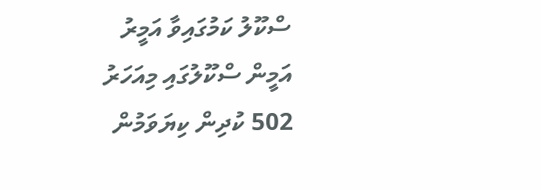ސްކޫލު ކަމުގައިވާ އަމީރު އަމީން ސްކޫލުގައި މިއަހަރު 502 ކުދިން ކިޔަވަމުން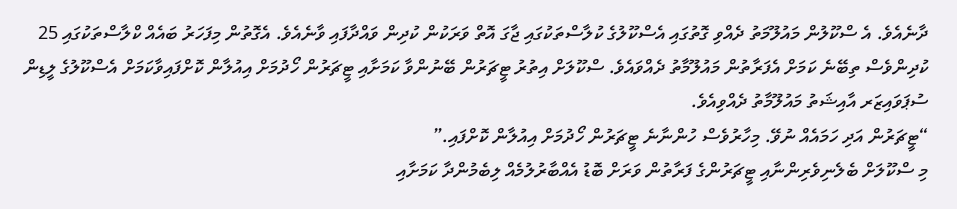ދާނެއެވެ. އެ ސްކޫލުން މައުލޫމަތު ދެއްވި ގޮތުގައި އެސްކޫލުގެ ކުލާސްތަކުގައި ޖާގަ އޮތް ވަރަކުން ކުދިން ވައްދާފައި ވާނެއެވެ. އެގޮތުން މިފަހަރު ބައެއް ކްލާސްތަކުގައި 25 ކުދިންވެސް ތިބޭނެ ކަމަށް އެފަރާތުން މައުލޫމާތު ދެއްވައެވެ. ސްކޫލަށް އިތުރު ޓީޗަރުން ބޭނުންވާ ކަމަށާއި ޓީޗަރުން ހޯދުމަށް އިއުލާން ކޮށްފައިވާކަމަށް އެސްކޫލުގެ ލީޑިން ސުޕަވައިޒަރ އާއިޝަތު މައުލޫމާތު ދެއްވިއެވެ.
“ޓީޗަރުން އަދި ހަމައެއް ނުވޭ. މިހާރުވެސް ހުންނާނެ ޓީޗަރުން ހޯދުމަށް އިއުލާން ކޮށްފައި.”
މި ސްކޫލަށް ބެލެނިވެރިންނާއި ޓީޗަރުންގެ ފަރާތުން ވަރަށް ބޮޑު އެއްބާރުލުމެއް ލިބެމުންދާ ކަމަށާއި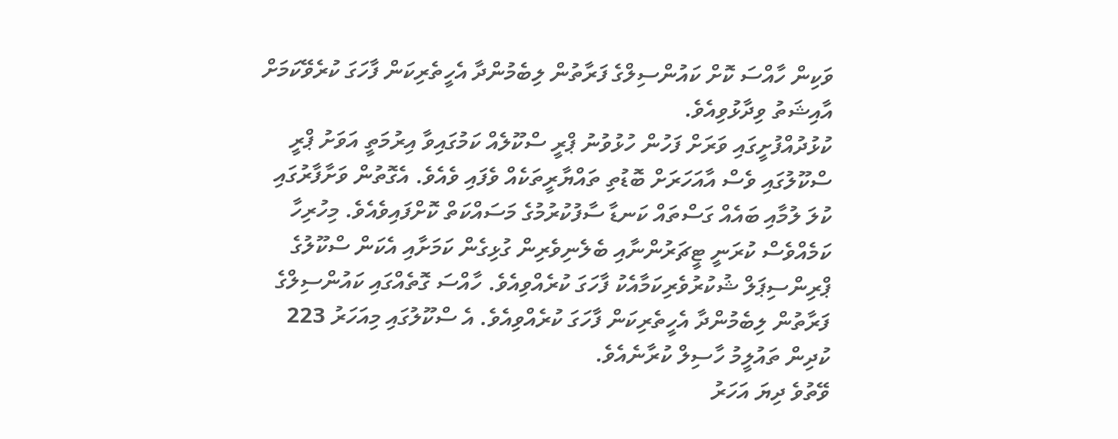ވަކިން ހާއްސަ ކޮށް ކައުންސިލްގެ ފަރާތުން ލިބެމުންދާ އެހީތެރިކަން ފާހަގަ ކުރެވޭކަމަށް އާއިޝަތު ވިދާޅުވިއެވެ.
ކުޅުދުއްފުށީގައި ވަރަށް ފަހުން ހުޅުވުނު ޕްރީ ސްކޫލެއް ކަމުގައިވާ އިރުމަތީ އަވަށު ޕްރީ ސްކޫލުގައި ވެސް އާއަހަރަށް ބޮޑުތި ތައްޔާރީތަކެއް ވެފައި ވެއެވެ. އެގޮތުން ވަށާފާރުގައި ކުލަ ލުމާއި ބައެއް ގަސްތައް ކަނޑާ ސާފުކުރުމުގެ މަސައްކަތް ކޮށްފައިވެއެވެ. މިހުރިހާ ކަމެއްވެސް ކުރަނީ ޓީޗަރުންނާއި ބެލެނިވެރިން ގުޅިގެން ކަމަށާއި އެކަން ސްކޫލުގެ ޕްރިންސިޕަލް ޝުކުރުވެރިކަމާއެކު ފާހަގަ ކުރެއްވިއެވެ. ހާއްސަ ގޮތެއްގައި ކައުންސިލްގެ ފަރާތުން ލިބެމުންދާ އެހީތެރިކަން ފާހަގަ ކުރެއްވިއެވެ. އެ ސްކޫލުގައި މިއަހަރު 223 ކުދިން ތައުލީމު ހާސިލް ކުރާނެއެވެ.
ވޭތުވެ ދިޔަ އަހަރު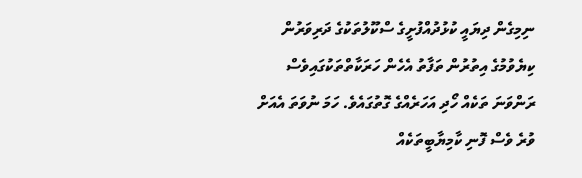ނިމިގެން ދިޔައީ ކުޅުދުއްފުށީގެ ސްކޫލުތަކުގެ ދަރިވަރުން ކިޔެވުމުގެ އިތުރުން ތަފާތު އެހެން ހަރަކާތްތަކުގައިވެސް ރަންވަނަ ތަކެއް ހޯދި އަހަރެއްގެ ގޮތުގައެވެ. ހަމަ ނުވަތަ އެއަށް ވުރެ ވެސް ފޮނި ކާމިޔާބީތަކެއް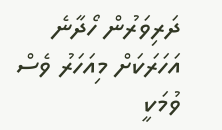ދަރިވަރުން ހޯދާނެ އަހަރަކަށް މިއަހަރު ވެސް ވުމަކީ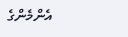އެންމެންގެ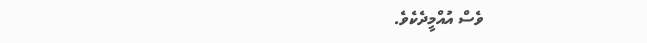ވެސް އުއްމީދެކެވެ.